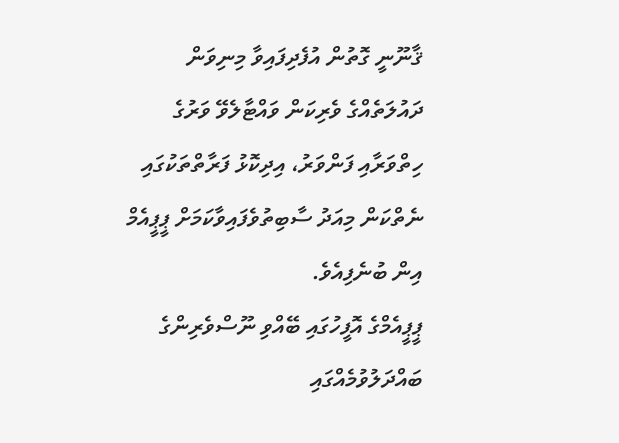ޤާނޫނީ ގޮތުން އުފެދިފައިވާ މިނިވަން ދައުލަތެއްގެ ވެރިކަން ވައްޓާލެވޭ ވަރުގެ ހިތްވަރާއި ފަންވަރު، އިދިކޮޅު ފަރާތްތަކުގައި ނެތްކަން މިއަދު ސާބިތުވެފައިވާކަމަށް ޕީޕީއެމް އިން ބުނެފިއެވެ.
ޕީޕީއެމްގެ އޮފީހުގައި ބޭއްވި ނޫސްވެރިންގެ ބައްދަލުވުމެއްގައި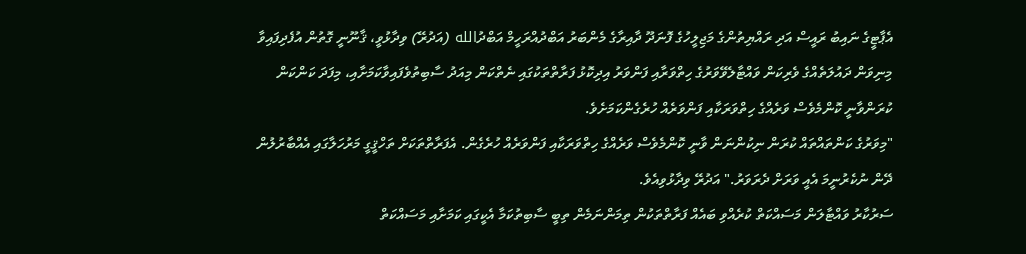އެޕާޓީގެ ނައިބު ރައީސް އަދި ރައްޔިތުންގެ މަޖިލީހުގެ ފޮނަދޫ ދާއިރާގެ މެންބަރު އަބްދުއްރަހީމް އަބްދުالله (އަދުރޭ) ވިދާޅުވީ، ޤާނޫނީ ގޮތުން އުފެދިފައިވާ މިނިވަން ދައުލަތެއްގެ ވެރިކަން ވައްޓާލެވޭވަރުގެ ހިތްވަރާއި ފަންވަރު އިދިކޮޅު ފަރާތްތަކުގައި ނެތްކަން މިއަދު ސާބިތުވެފައިވާކަމަށާއި، މިފަދަ ކަންކަން ކުރަންވާނީ ކޮންމެވެސް ވަރެއްގެ ހިތްވަރަކާއި ފަންވަރެއް ހުރެގެންކަމަށެވެ.
"މިވަރުގެ ކަންތައްތައް ކުރަން ނިކުންނަން ވާނީ ކޮންމެވެސް ވަރެއްގެ ހިތްވަރަކާއި ފަންވަރެއް ހުރެގެން. އެފަރާތްތަކަށް ތަހްޤީގީ މަރުހަލާގައި އެއްބާރުލުން ދޭން ނުކެރުނީމަ އެއީ ވަރަށް ދެރަވަރު." އަދުރޭ ވިދާޅުވިއެވެ.
ސަރުކާރު ވައްޓާލަން މަސައްކަތް ކުރެއްވި ބައެއް ފަރާތްތަކުން ތިމަންނަމެން ތިބީ ސާބިތުކަމާ އެކީގައި ކަމަށާއި މަސައްކަތް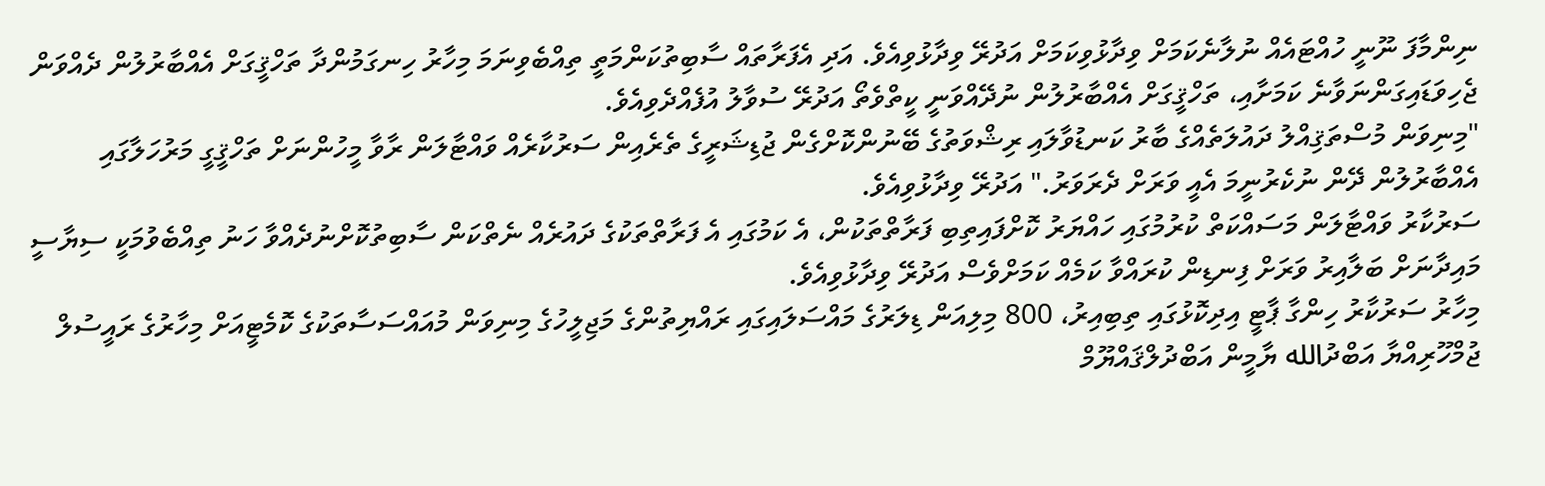ނިންމާފަ ނޫނީ ހުއްޓައެއް ނުލާނެކަމަށް ވިދާޅުވިކަމަށް އަދުރޭ ވިދާޅުވިއެވެ. އަދި އެފަރާތައް ސާބިތުކަންމަތީ ތިއްބެވިނަމަ މިހާރު ހިނގަމުންދާ ތަހްޤީގަށް އެއްބާރުލުން ދެއްވަން ޖެހިވަޑައިގަންނަވާނެ ކަމަށާއި، ތަހްޤީގަށް އެއްބާރުލުން ނުދޭއްވަނީ ކީތްވެތޯ އަދުރޭ ސުވާލު އުފެއްދެވިއެވެ.
"މިނިވަން މުސްތަޤިއްލު ދައުލަތެއްގެ ބާރު ކަނޑުވާލައި ރިޝްވަތުގެ ބޭނުންކޮށްގެން ޖުޑިޝަރީގެ ތެރެއިން ސަރުކާރެއް ވައްޓާލަން ރާވާ މީހުންނަށް ތަހްޤީގީ މަރުހަލާގައި އެއްބާރުލުން ދޭން ނުކެރުނީމަ އެއީ ވަރަށް ދެރަވަރު." އަދުރޭ ވިދާޅުވިއެވެ.
ސަރުކާރު ވައްޓާލަން މަސައްކަތް ކުރުމުގައި ހައްޔަރު ކޮށްފައިތިބި ފަރާތްތަކުން، އެ ކަމުގައި އެ ފަރާތްތަކުގެ ދައުރެއް ނެތްކަން ސާބިތުކޮށްނުދެއްވާ ހަނު ތިއްބެވުމަކީ ސިޔާސީ މައިދާނަށް ބަލާއިރު ވަރަށް ފިނޑިން ކުރައްވާ ކަމެއް ކަމަށްވެސް އަދުރޭ ވިދާޅުވިއެވެ.
މިހާރު ސަރުކާރު ހިންގާ ޕާޓީ އިދިކޮޅުގައި ތިބިއިރު، 800 މިލިއަން ޑިލަރުގެ މައްސަލައިގައި ރައްޔިތުންގެ މަޖިލީހުގެ މިނިވަން މުއައްސަސާތަކުގެ ކޮމެޓީއަށް މިހާރުގެ ރައީސުލް ޖުމްހޫރިއްޔާ އަބްދުالله ޔާމީން އަބްދުލްޤައްޔޫމް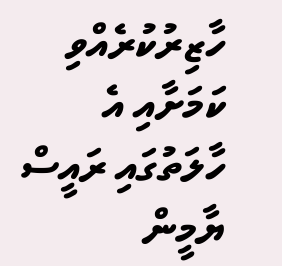ހާޒިރުކުރެއްވި ކަމަށާއި އެ ހާލަތުގައި ރައީސް ޔާމީން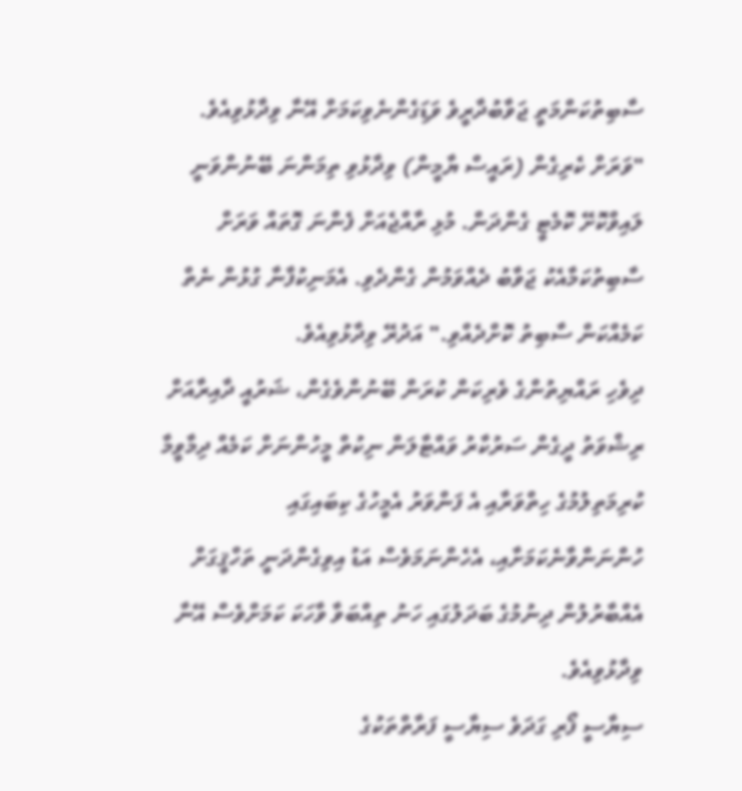ސާބިތުކަންމަތީ ޖަވާބުދާރީވެ ވަޑަިގެންނެވިކަމަށް އޭނާ ވިދާޅުވިއެވެ.
"ވަރަށް ކެރިގެން (ރައީސް ޔާމީން) ވިދާޅުވި ތިމަންނަ ބޭނުންވަނީ ލައިވްކޮށޭ ކޮމެޓީ ގެންދަން. މުޅި ރާއްޖެއަށް ފެންނަ ގޮތައް ވަރަށް ސާބިތުކަމާއެކު ޖަވާބު ދެއްވަމުން ގެންދެވި. އެމަނިކުފާނާ ގުޅުން ނެތް ކަމެއްކަން ސާބިތު ކޮށްދެއްވި." އަދުރޭ ވިދާޅުވިއެވެ.
ދިވެހި ރައްޔިތުންގެ ވެރިކަން ކުރަން ބޭނުންވެގެން، ޝަރުއީ ދާއިރާއަށް ރިޝްވަތު ދީގެން ސަރުކާރު ވައްޓާލަން ނިކުތް މީހުންނަށް ކަމެއް ދިމާވީމާ ކުރިމަތިލުމުގެ ހިތްވަރާއި އެ ފަންވަރު އެމީހުގެ ކިބައިގައި ހުންނަންވާނެކަމަށާއި، އެހެންނަމަވެސް އަޑު އިވިގެންދަނީ ތަހްޤީގަށް އެއްބާރުލުން ދިނުމުގެ ބަދަލުގައި ހަނު ތިއްބަވާ ވާހަކަ ކަމަށްވެސް އޭނާ ވިދާޅުވިއެވެ.
ސިޔާސީ ފޯރި ގަދަވެ ސިޔާސީ ފަރާތްތަކުގެ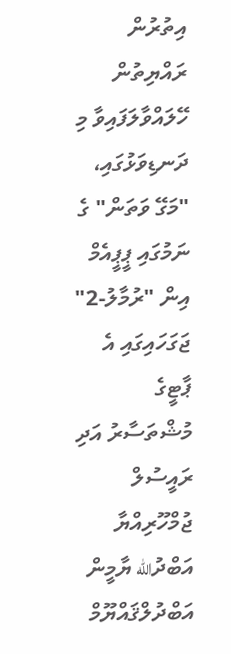އިތުރުން ރައްޔިތުން ހޭލައްވާލަފައިވާ މި ދަނޑިވަޅުގައި، "މަގޭ ވަތަން" ގެ ނަމުގައި ޕީޕީއެމް އިން "ރުމާލު-2" ޖަގަހައިގައި އެ ޕާޓީގެ މުޝްތަސާރު އަދި ރައީސުލް ޖުމްހޫރިއްޔާ އަބްދުالله ޔާމީން އަބްދުލްޤައްޔޫމް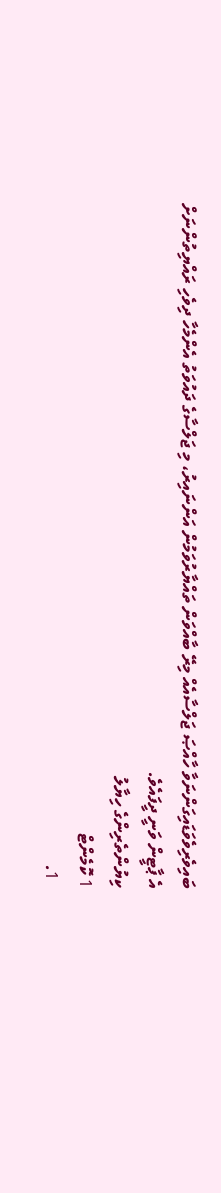ބައިވެރިވެވަޑައިގަންނަވާ ހާއްޞަ ޖަލްސާއެއް މިރޭ ބާއްވަން ތައްޔާރުވަމުން އަންނައިރު، މި ޖަލްސާގެ ދައުވަތު އެންމެހާ ދިވެހި ރައްޔިތުންނަށް އެ ޕާޓީން ވަނީ ދީފައެވެ.
ކިޔުންތެރިންގެ ހިޔާލު
1 ކޮމެންޓް
  1.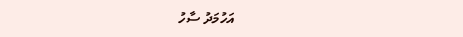އަހުމަދު ސާހު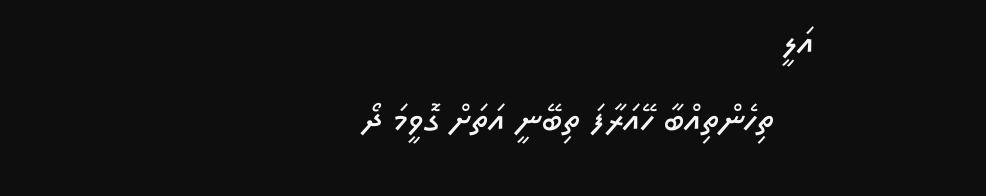އަލީ
    ތިހެންތިއްބާ ހޭއަރާފަ ތިބޭނީ އަތަށް ގޮވީމަ ދޯ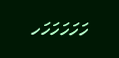ހަހަހަހަހަހ